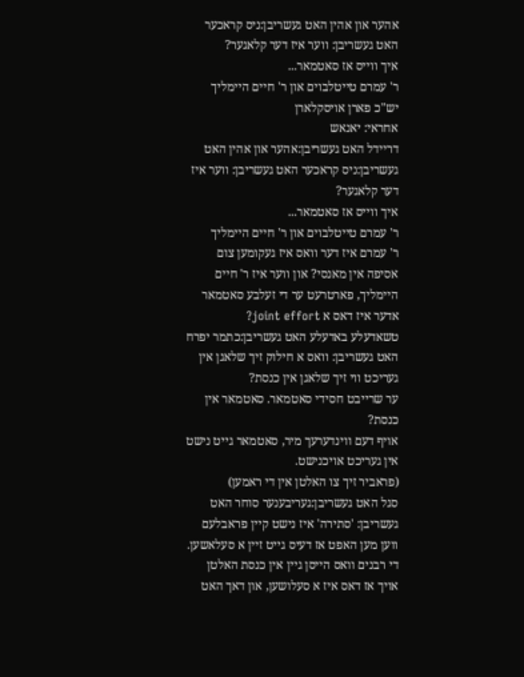אהער און אהין האט געשריבן:ניס קראכער האט געשריבן: ווער איז דער קלאגער?
איך ווייס אז סאטמאר...
ר' עמרם טייטלבוים און ר' חיים היימליך
יש"כ פארן אויסקלארן
אחראי: יאנאש
דריידל האט געשריבן:אהער און אהין האט געשריבן:ניס קראכער האט געשריבן: ווער איז דער קלאגער?
איך ווייס אז סאטמאר...
ר' עמרם טייטלבוים און ר' חיים היימליך
ר' עמרם איז דער וואס איז געקומען צום אסיפה אין מאנסי? און ווער איז ר' חיים היימליך, פארטרעט ער די זעלבע סאטמאר אדער איז דאס א joint effort?
טשאדעלע באדעלע האט געשריבן:כתמר יפרח האט געשריבן: וואס א חילוק זיך שלאגן אין געריכט ווי זיך שלאגן אין כנסת?
ער שרייבט חסידי סאטמאר. סאטמאר אין כנסת?
אויף דעם ווינדערעך מיר, סאטמאר גייט נישט אין געריכט אויכנישט.
(פראביר זיך צו האלטן אין די ראמען)
סגל האט געשריבן:געריבענער סוחר האט געשריבן: 'סתירה' איז נישט קיין פראבלעם ווען מען האפט אז דעיס גייט זיין א סעלאשען.
די רבנים וואס הייסן גיין אין כנסת האלטן אויך אז דאס איז א סעלושען, און דאך האט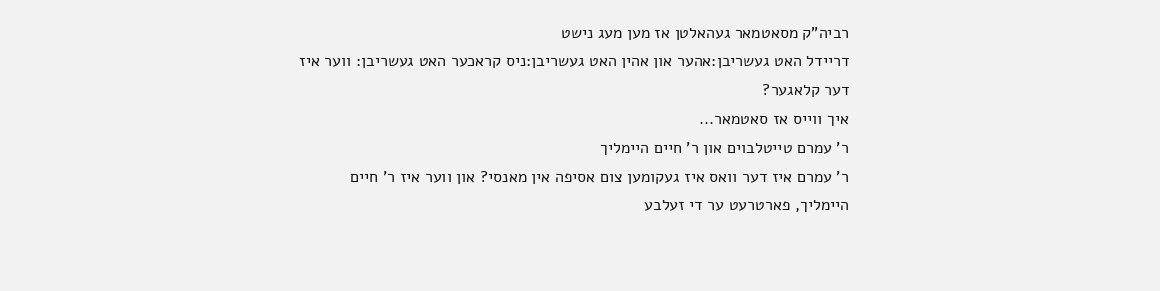רביה"ק מסאטמאר געהאלטן אז מען מעג נישט
דריידל האט געשריבן:אהער און אהין האט געשריבן:ניס קראכער האט געשריבן: ווער איז דער קלאגער?
איך ווייס אז סאטמאר...
ר' עמרם טייטלבוים און ר' חיים היימליך
ר' עמרם איז דער וואס איז געקומען צום אסיפה אין מאנסי? און ווער איז ר' חיים היימליך, פארטרעט ער די זעלבע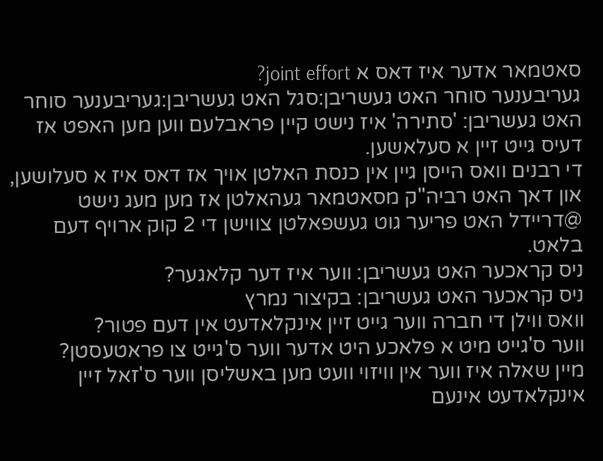סאטמאר אדער איז דאס א joint effort?
געריבענער סוחר האט געשריבן:סגל האט געשריבן:געריבענער סוחר האט געשריבן: 'סתירה' איז נישט קיין פראבלעם ווען מען האפט אז דעיס גייט זיין א סעלאשען.
די רבנים וואס הייסן גיין אין כנסת האלטן אויך אז דאס איז א סעלושען, און דאך האט רביה"ק מסאטמאר געהאלטן אז מען מעג נישט
@דריידל האט פריער גוט געשפאלטן צווישן די 2 קוק ארויף דעם בלאט.
ניס קראכער האט געשריבן: ווער איז דער קלאגער?
ניס קראכער האט געשריבן: בקיצור נמרץ
וואס ווילן די חברה ווער גייט זיין אינקלאדעט אין דעם פטור?
ווער ס'גייט מיט א פלאכע היט אדער ווער ס'גייט צו פראטעסטן?
מיין שאלה איז ווער אין וויזוי וועט מען באשליסן ווער ס'זאל זיין אינקלאדעט אינעם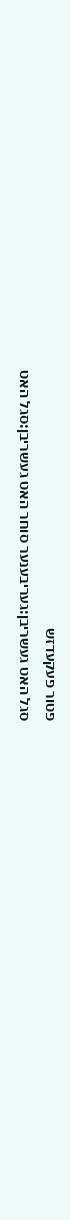פטור פעקעדזש
סגל האט געשריבן:געריבענער סוחר האט געשריבן:סגל האט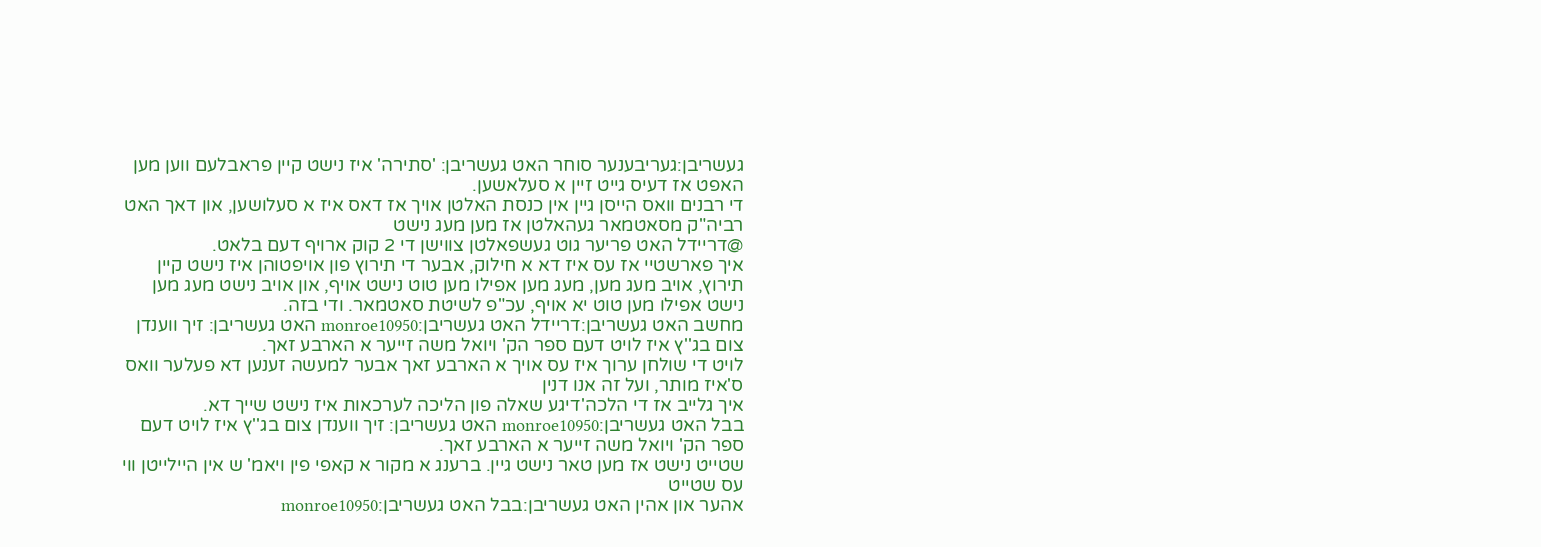געשריבן:געריבענער סוחר האט געשריבן: 'סתירה' איז נישט קיין פראבלעם ווען מען האפט אז דעיס גייט זיין א סעלאשען.
די רבנים וואס הייסן גיין אין כנסת האלטן אויך אז דאס איז א סעלושען, און דאך האט רביה"ק מסאטמאר געהאלטן אז מען מעג נישט
@דריידל האט פריער גוט געשפאלטן צווישן די 2 קוק ארויף דעם בלאט.
איך פארשטיי אז עס איז דא א חילוק, אבער די תירוץ פון אויפטוהן איז נישט קיין תירוץ, אויב מעג מען, מעג מען אפילו מען טוט נישט אויף, און אויב נישט מעג מען נישט אפילו מען טוט יא אויף, עכ"פ לשיטת סאטמאר. ודי בזה.
מחשב האט געשריבן:דריידל האט געשריבן:monroe10950 האט געשריבן: זיך ווענדן צום בג''ץ איז לויט דעם ספר הק' ויואל משה זייער א הארבע זאך.
לויט די שולחן ערוך איז עס אויך א הארבע זאך אבער למעשה זענען דא פעלער וואס ס'איז מותר, ועל זה אנו דנין
איך גלייב אז די הלכה'דיגע שאלה פון הליכה לערכאות איז נישט שייך דא.
בבל האט געשריבן:monroe10950 האט געשריבן: זיך ווענדן צום בג''ץ איז לויט דעם ספר הק' ויואל משה זייער א הארבע זאך.
שטייט נישט אז מען טאר נישט גיין. ברענג א מקור א קאפי פין ויאמ' ש אין היילייטן ווי עס שטייט
אהער און אהין האט געשריבן:בבל האט געשריבן:monroe10950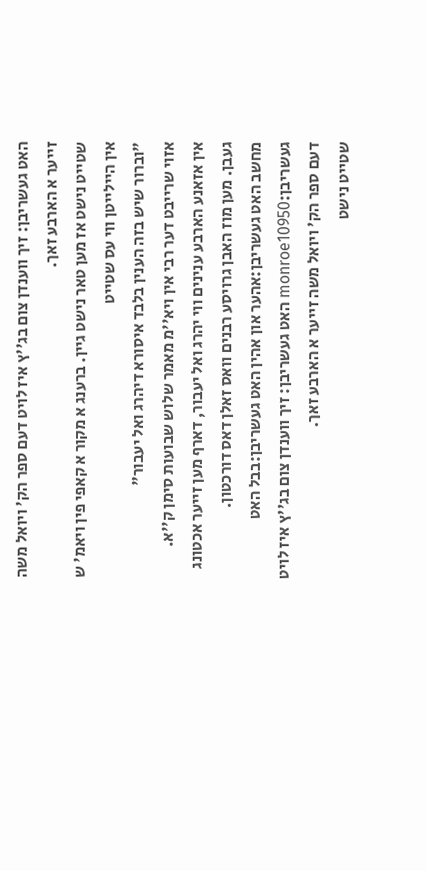האט געשריבן: זיך ווענדן צום בג''ץ איז לויט דעם ספר הק' ויואל משה זייער א הארבע זאך.
שטייט נישט אז מען טאר נישט גיין. ברענג א מקור א קאפי פין ויאמ' ש אין היילייטן ווי עס שטייט
"וברור שיש בזה הענין בלבד איסורא דיהרג ואל יעבור"
אזוי שרייבט דער רבי אין ויא''מ מאמר שלוש שבועות סימן ק''א.
אין אזאנע הארבע ענינים ווי יהרג ואל יעבור, דארף מען זייער אכטונג געבן. מען מוז האבן גרויסע רבנים וואס זאלן דאס דורכטון.
מחשב האט געשריבן:אהער און אהין האט געשריבן:בבל האט געשריבן:monroe10950 האט געשריבן: זיך ווענדן צום בג''ץ איז לויט דעם ספר הק' ויואל משה זייער א הארבע זאך.
שטייט נישט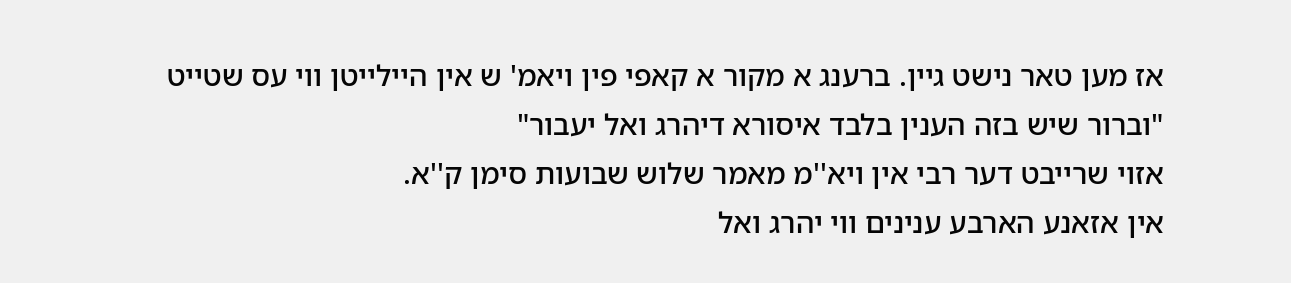אז מען טאר נישט גיין. ברענג א מקור א קאפי פין ויאמ' ש אין היילייטן ווי עס שטייט
"וברור שיש בזה הענין בלבד איסורא דיהרג ואל יעבור"
אזוי שרייבט דער רבי אין ויא''מ מאמר שלוש שבועות סימן ק''א.
אין אזאנע הארבע ענינים ווי יהרג ואל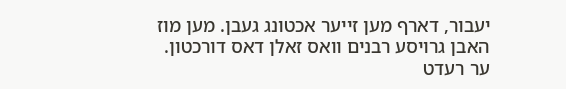יעבור, דארף מען זייער אכטונג געבן. מען מוז האבן גרויסע רבנים וואס זאלן דאס דורכטון.
ער רעדט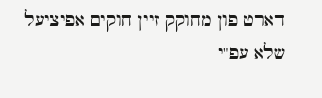דארט פון מחוקק זיין חוקים אפיציעל שלא עפ"י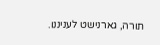תורה, גארנישט לעניננו.